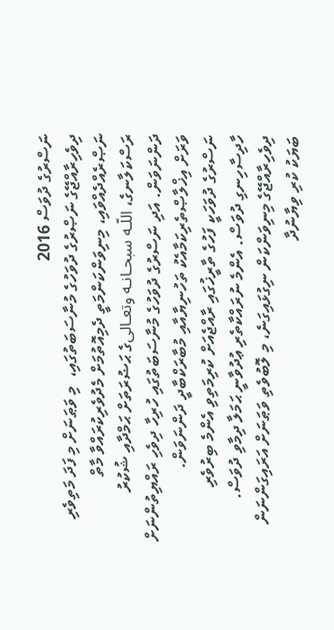ނަސްރުގެ ދުވަސް 2016
ދިވެހިރާއްޖޭގެ ނަޞްރުގެ ދުވަހުގެ މުނާސަބަތުގައި،  މި ވަޠަނަށް މި ފަދަ މަތިވެރި ނަޞްރެއްދެއްވައި، މިނިވަންކަންމަތީ ދެމިއޮތުމަށް މެދުވެރިކުރައްވާ މާތް ރަސްކަލާނގެ، اللّـه سبحـانـه وتعـالىގެ ޙަޟުރަތަށް ޙަމްދާއި ޝުކުރު ދަންނަވަން. އަދި ނަސްރުގެ ދުވަހުގެ މުނާސަބަތުގައި ހުރިހާ ދިވެހި ރައްޔިތުންނަށް ވަރަށް އިޚްލާޞްތެރިކަމާއެކު ތަހުނިޔާއާއި މުބާރަކްބާދީ ދަންނަވަން.
ނަސްރުގެ ދުވަހަކީ ފަހުގެ ތާރީޚުގައި ރާއްޖެއަށް ކުރިމަތިވި އެންމެ ބިރުވެރި ހާދިސާހިނގި ދުވަސް. އެންމެ ނުރައްކާތެރި ޢުދުވާނީ ޙަމަލާ ދިމާވި ދުވަސް. ދިވެހިރާއްޖޭގެ މިނިވަންކަން ނިގުޅައިގަނެ، މި ލޮބުވެތި ވަޠަނަށް އަރައިގަންނަން ބަޔަކު ކުރި ވިޔާނުދާ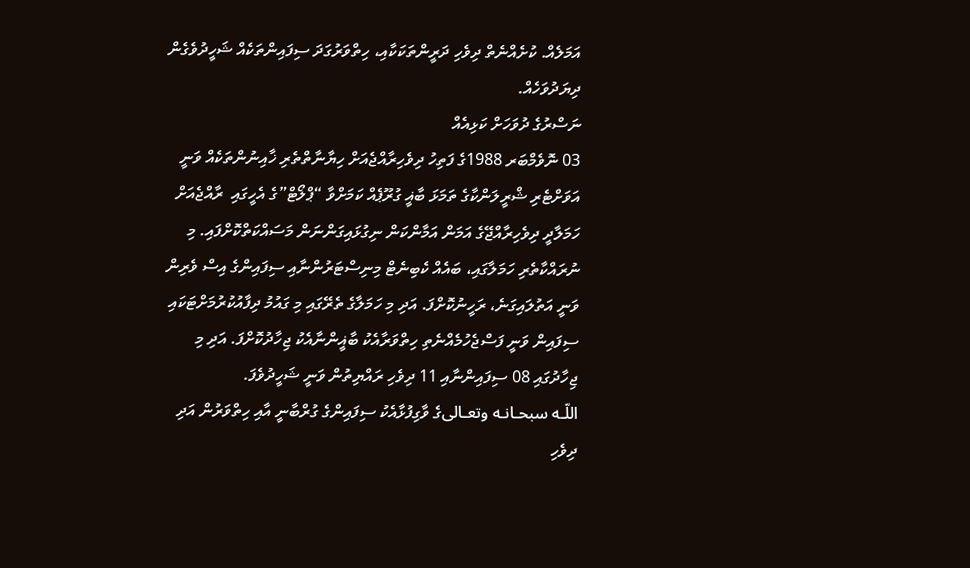އަމަލެއް. ކުށެއްނެތް ދިވެހި ދަރީންތަކަކާއި، ހިތްވަރުގަދަ ސިފައިންތަކެއް ޝަހީދުވެގެން ދިޔަދުވަހެއް.
ނަސްރުގެ ދުވަހަށް ކަޅިއެއް
03 ނޮވެމްބަރ 1988ގެ ފަތިހު ދިވެހިރާއްޖެއަށް ހިޔާނާތްތެރި ޚާއިނުންތަކެއް ވަނީ އަވަށްޓެރި ޝްރީލަންކާގެ ތަމަޅަ ބާޣީ ގުރޫޕެއް ކަމަށްވާ “ޕްލޯޓް”ގެ އެހީގައި  ރާއްޖެއަށް ހަމަލާދީ ދިވެހިރާއްޖޭގެ އަމަން އަމާންކަން ނިގުޅައިގަންނަން މަސައްކަތްކޮށްފައި. މި ނުރައްކާތެރި ހަމަލާގައި، ބައެއް ކެބިނެޓް މިނިސްޓަރުންނާއި ސިފައިންގެ އިސް ވެރިން ވަނީ އަތުލައިގަނެ، ރަހީނުކޮށްފަ. އަދި މި ހަމަލާގެ ތެރޭގައި މި ގައުމު ދިފާއުކުރުމަށްޓަކައި ސިފައިން ވަނީ ފަސްޖެހުމެއްނެތި ހިތްވަރާއެކު ބާޣީންނާއެކު ޖިހާދުކޮށްފަ. އަދި މި ޖިހާދުގައި 08 ސިފައިންނާއި 11 ދިވެހި ރައްޔިތުން ވަނީ ޝަހީދުވެފަ.
اللّـه سبحـانـه وتعـالىގެ ވާގިފުޅާއެކު ސިފައިންގެ ގުރްބާނީ އާއި ހިތްވަރުން އަދި ދިވެހި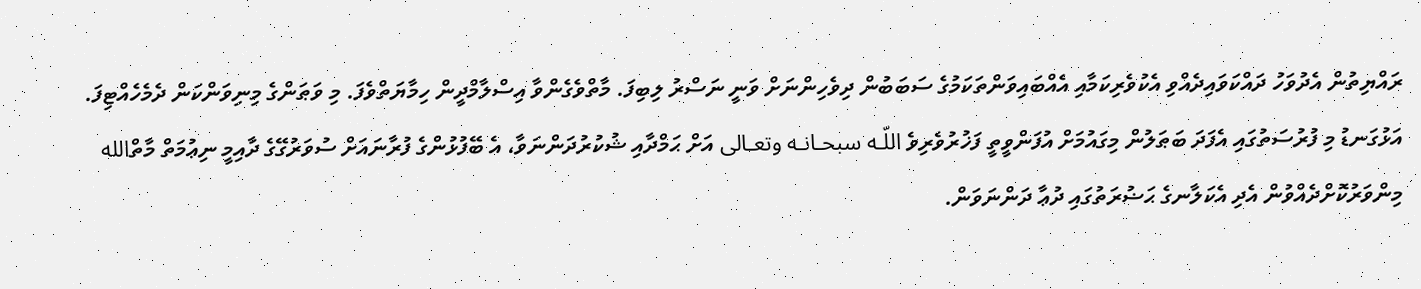ރައްޔިތުން އެދުވަހު ދައްކަވައިދެއްވި އެކުވެރިކަމާއި އެއްބައިވަންތަކަމުގެ ސަބަބުން ދިވެހިންނަށް ވަނީ ނަސްރު ލިބިފަ. މާތްވެގެންވާ އިސްލާމްދީން ހިމާޔަތްވެފަ. މި ވަޠަންގެ މިނިވަންކަން ދެމެހެއްޓިފަ. އަޅުގަނޑު މި ފުރުސަތުގައި އެފަދަ ބަޠަލުން މިގައުމަށް އުފަންވީތީ ފަޚުރުވެރިވެ اللّـه سبحـانـه وتعـالى އަށް ޙަމްދާއި ޝުކުރުދަންނަވާ، އެ ބޭފުޅުންގެ ފުރާނައަށް ސުވަރުގޭގެ ދާއިމީ ނިޢުމަތް މާތްالله މިންވަރުކޮށްދެއްވުން އެދި އެކަލާނގެ ޙަޟުރަތުގައި ދުޢާ ދަންނަވަން.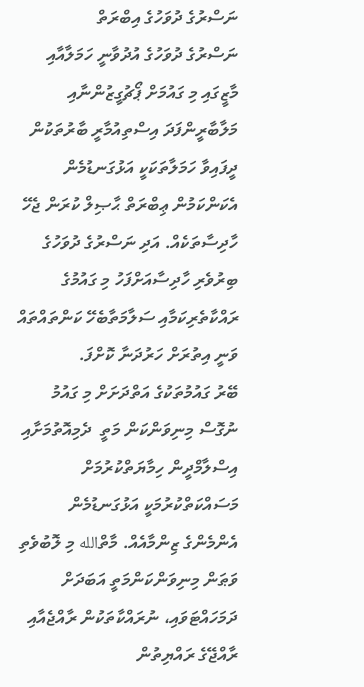ނަސްރުގެ ދުވަހުގެ އިބްރަތް
ނަސްރުގެ ދުވަހުގެ އުދުވާނީ ހަމަލާއާއި މާޒީގައި މި ގައުމަށް ޕޯޗުގީޒުންނާއި މަލާބާރީންފަދަ އިސްތިއުމާރީ ބާރުތަކުން ދީފައިވާ ހަމަލާތަކަކީ އަޅުގަނޑުމެން އެކަންކަމުން ޢިބްރަތް ޙާޞިލް ކުރަން ޖެހޭ ހާދިސާތަކެއް. އަދި ނަސްރުގެ ދުވަހުގެ ބިރުވެރި ހާދިސާއަށްފަހު މި ގައުމުގެ ރައްކާތެރިކަމާއި ސަލާމަތާބެހޭ ކަންތައްތައް ވަނީ އިތުރަށް ހަރުދަނާ ކޮށްފަ.
ބޭރު ގައުމުތަކުގެ އަތްދަށަށް މި ގައުމު ނުގޮސް މިނިވަންކަން މަތީ  ދެމިއޮތުމަށާއި އިސްލާމްދީން ހިމާޔަތްކުރުމަށް މަސައްކަތްކުރުމަކީ އަޅުގަނޑުމެން އެންމެންގެ ޒިންމާއެއް. މާތްالله މި ލޮބުވެތި ވަޠަން މިނިވަންކަންމަތީ އަބަދަށް ދަމަހައްޓަވައި، ނުރައްކާތަކުން ރާއްޖެއާއި ރާއްޖޭގެ ރައްޔިތުން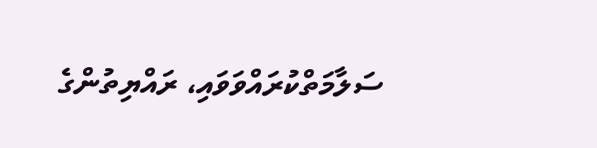ސަލާމަތްކުރައްވަވައި، ރައްޔިތުންގެ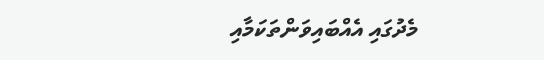މެދުގައި އެއްބައިވަންތަކަމާއި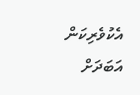އެކުވެރިކަން އަބަދަށް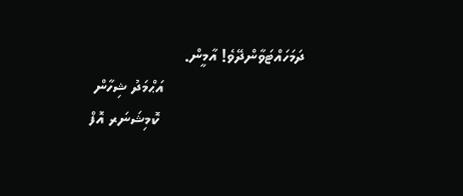ދަމަހައްޓަވާންދޭވެ! އާމީން.
                              އަޙްމަދު ޝިހާން
                               ކޮމިޝަނަރ އޮފް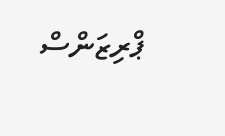ޕްރިޒަންސް